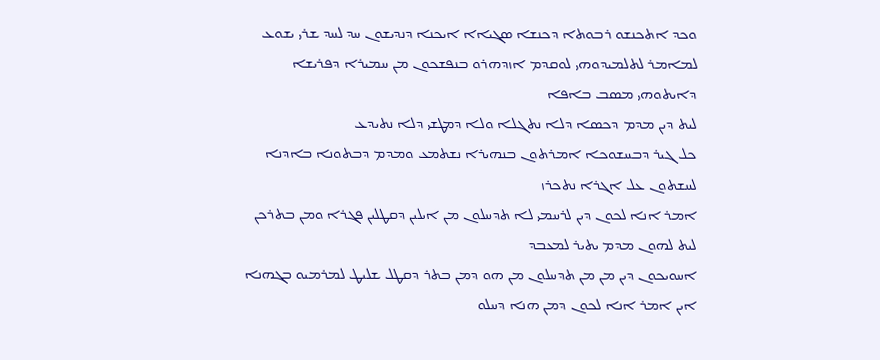ܘܟܕ ܐܬܟܢܫܘ ܪܒܘܬܐ ܕܟܢܫܐ ܣܓܝܐܐ ܐܝܟܢܐ ܕܢܕܝܫܘܢ ܚܕ ܠܚܕ ܫܪܝ ܝܫܘܥ ܠܡܐܡܪ ܠܬܠܡܝܕܘܗܝ ܠܘܩܕܡ ܐܙܕܗܪܘ ܒܢܦܫܟܘܢ ܡܢ ܚܡܝܪܐ ܕܦܪܝܫܐ ܕܐܝܬܘܗܝ ܡܣܒ ܒܐܦܐ
ܠܝܬ ܕܝܢ ܡܕܡ ܕܟܣܐ ܕܠܐ ܢܬܓܠܐ ܘܠܐ ܕܡܛܫܝ ܕܠܐ ܢܬܝܕܥ
ܟܠ ܓܝܪ ܕܒܚܫܘܟܐ ܐܡܪܬܘܢ ܒܢܗܝܪܐ ܢܫܬܡܥ ܘܡܕܡ ܕܒܬܘܢܐ ܒܐܕܢܐ ܠܚܫܬܘܢ ܥܠ ܐܓܪܐ ܢܬܟܪܙ
ܐܡܪ ܐܢܐ ܠܟܘܢ ܕܝܢ ܠܪܚܡܝ ܠܐ ܬܕܚܠܘܢ ܡܢ ܐܝܠܝܢ ܕܩܛܠܝܢ ܦܓܪܐ ܘܡܢ ܒܬܪܟܢ ܠܝܬ ܠܗܘܢ ܡܕܡ ܝܬܝܪ ܠܡܥܒܕ
ܐܚܘܝܟܘܢ ܕܝܢ ܡܢ ܡܢ ܬܕܚܠܘܢ ܡܢ ܗܘ ܕܡܢ ܒܬܪ ܕܩܛܠ ܫܠܝܛ ܠܡܪܡܝܘ ܒܓܗܢܐ ܐܝܢ ܐܡܪ ܐܢܐ ܠܟܘܢ ܕܡܢ ܗܢܐ ܕܚܠܘ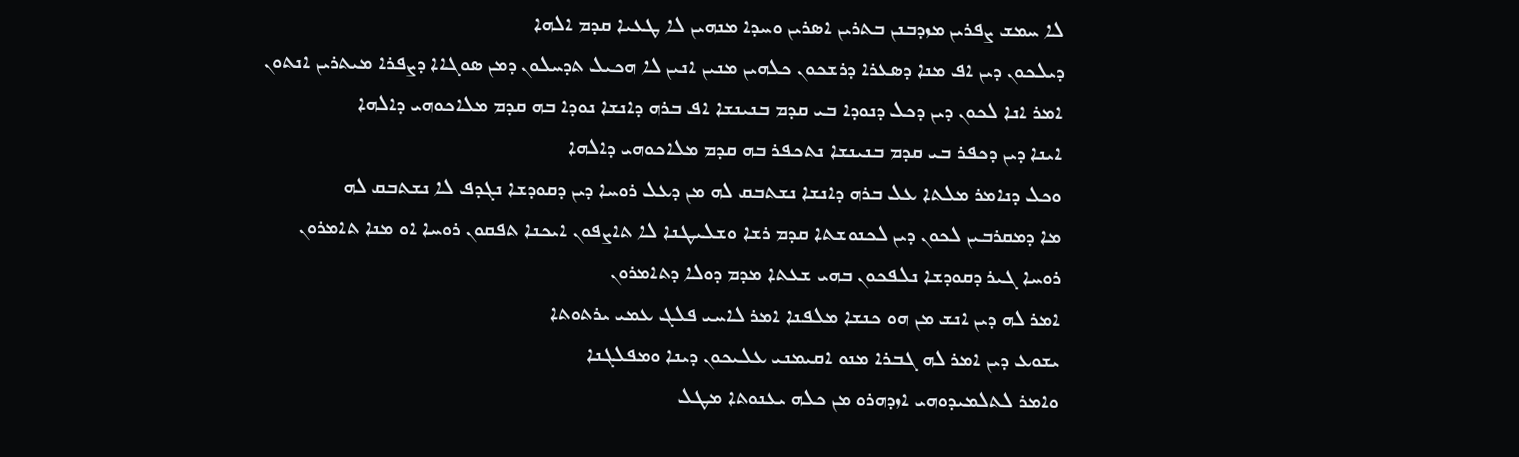ܠܐ ܚܡܫ ܨܦܪܝܢ ܡܙܕܒܢܢ ܒܬܪܝܢ ܐܣܪܝܢ ܘܚܕܐ ܡܢܗܝܢ ܠܐ ܛܥܝܐ ܩܕܡ ܐܠܗܐ
ܕܝܠܟܘܢ ܕܝܢ ܐܦ ܡܢܐ ܕܣܥܪܐ ܕܪܫܟܘܢ ܟܠܗܝܢ ܡܢܝܢ ܐܢܝܢ ܠܐ ܗܟܝܠ ܬܕܚܠܘܢ ܕܡܢ ܣܘܓܐܐ ܕܨܦܪܐ ܡܝܬܪܝܢ ܐܢܬܘܢ
ܐܡܪ ܐܢܐ ܠܟܘܢ ܕܝܢ ܕܟܠ ܕܢܘܕܐ ܒܝ ܩܕܡ ܒܢܝܢܫܐ ܐܦ ܒܪܗ ܕܐܢܫܐ ܢܘܕܐ ܒܗ ܩܕܡ ܡܠܐܟܘܗܝ ܕܐܠܗܐ
ܐܝܢܐ ܕܝܢ ܕܟܦܪ ܒܝ ܩܕܡ ܒܢܝܢܫܐ ܢܬܟܦܪ ܒܗ ܩܕܡ ܡܠܐܟܘܗܝ ܕܐܠܗܐ
ܘܟܠ ܕܢܐܡܪ ܡܠܬܐ ܥܠ ܒܪܗ ܕܐܢܫܐ ܢܫܬܒܩ ܠܗ ܡܢ ܕܥܠ ܪܘܚܐ ܕܝܢ ܕܩܘܕܫܐ ܢܓܕܦ ܠܐ ܢܫܬܒܩ ܠܗ
ܡܐ ܕܡܩܪܒܝܢ ܠܟܘܢ ܕܝܢ ܠܟܢܘܫܬܐ ܩܕܡ ܪܫܐ ܘܫܠܝܛܢܐ ܠܐ ܬܐܨܦܘܢ ܐܝܟܢܐ ܬܦܩܘܢ ܪܘܚܐ ܐܘ ܡܢܐ ܬܐܡܪܘܢ
ܪܘܚܐ ܓܝܪ ܕܩܘܕܫܐ ܢܠܦܟܘܢ ܒܗܝ ܫܥܬܐ ܡܕܡ ܕܘܠܐ ܕܬܐܡܪܘܢ
ܐܡܪ ܠܗ ܕܝܢ ܐܢܫ ܡܢ ܗܘ ܟܢܫܐ ܡܠܦܢܐ ܐܡܪ ܠܐܚܝ ܦܠܓ ܥܡܝ ܝܪܬܘܬܐ
ܝܫܘܥ ܕܝܢ ܐܡܪ ܠܗ ܓܒܪܐ ܡܢܘ ܐܩܝܡܢܝ ܥܠܝܟܘܢ ܕܝܢܐ ܘܡܦܠܓܢܐ
ܘܐܡܪ ܠܬܠܡܝܕܘܗܝ ܐܙܕܗܪܘ ܡܢ ܟܠܗ ܝܥܢܘܬܐ ܡܛܠ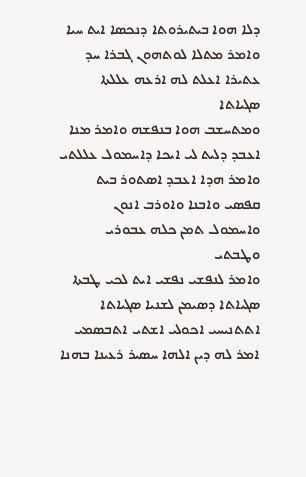ܕܠܐ ܗܘܐ ܒܝܬܝܪܘܬܐ ܕܢܟܣܐ ܐܝܬ ܚܝܐ
ܘܐܡܪ ܡܬܠܐ ܠܘܬܗܘܢ ܓܒܪܐ ܚܕ ܥܬܝܪܐ ܐܥܠܬ ܠܗ ܐܪܥܗ ܥܠܠܬܐ ܣܓܝܐܬܐ
ܘܡܬܚܫܒ ܗܘܐ ܒܢܦܫܗ ܘܐܡܪ ܡܢܐ ܐܥܒܕ ܕܠܝܬ ܠܝ ܐܝܟܐ ܕܐܚܡܘܠ ܥܠܠܬܝ
ܘܐܡܪ ܗܕܐ ܐܥܒܕ ܐܣܬܘܪ ܒܝܬ ܩܦܣܝ ܘܐܒܢܐ ܘܐܘܪܒ ܐܢܘܢ ܘܐܚܡܘܠ ܬܡܢ ܟܠܗ ܥܒܘܪܝ ܘܛܒܬܝ
ܘܐܡܪ ܠܢܦܫܝ ܢܦܫܝ ܐܝܬ ܠܟܝ ܛܒܬܐ ܣܓܝܐܬܐ ܕܣܝܡܢ ܠܫܢܝܐ ܣܓܝܐܬܐ ܐܬܬܢܝܚܝ ܐܟܘܠܝ ܐܫܬܝ ܐܬܒܣܡܝ
ܐܡܪ ܠܗ ܕܝܢ ܐܠܗܐ ܚܣܝܪ ܪܥܝܢܐ ܒܗܢܐ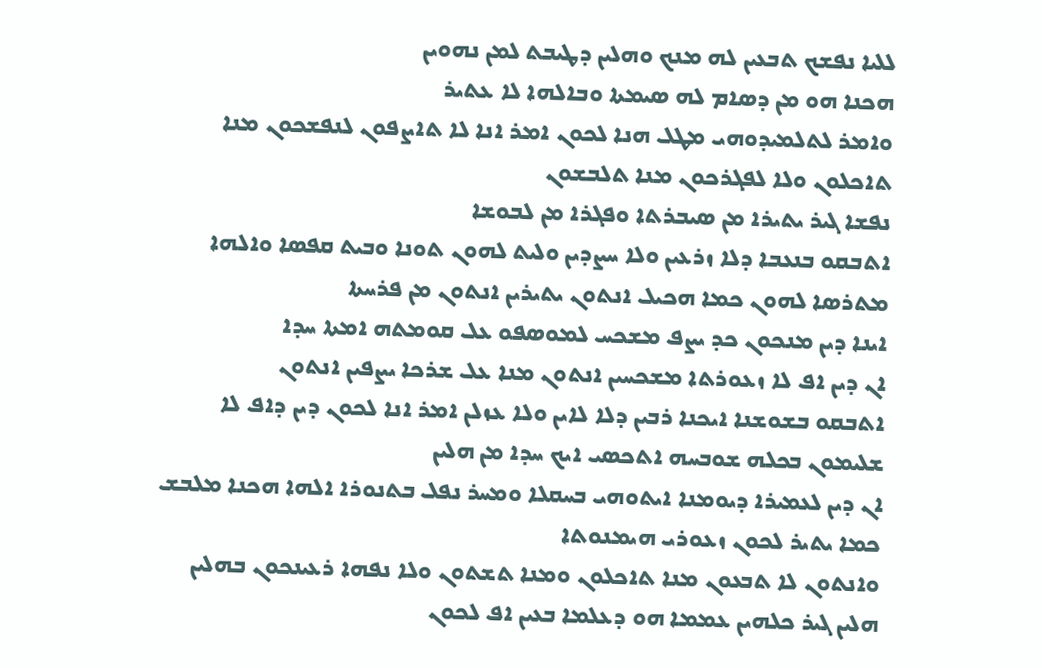ܠܠܝܐ ܢܦܫܟ ܬܒܥܝܢ ܠܗ ܡܢܟ ܘܗܠܝܢ ܕܛܝܒܬ ܠܡܢ ܢܗܘܝܢ
ܗܟܢܐ ܗܘ ܡܢ ܕܣܐܡ ܠܗ ܣܝܡܬܐ ܘܒܐܠܗܐ ܠܐ ܥܬܝܪ
ܘܐܡܪ ܠܬܠܡܝܕܘܗܝ ܡܛܠ ܗܢܐ ܠܟܘܢ ܐܡܪ ܐܢܐ ܠܐ ܬܐܨܦܘܢ ܠܢܦܫܟܘܢ ܡܢܐ ܬܐܟܠܘܢ ܘܠܐ ܠܦܓܪܟܘܢ ܡܢܐ ܬܠܒܫܘܢ
ܢܦܫܐ ܓܝܪ ܝܬܝܪܐ ܡܢ ܣܝܒܪܬܐ ܘܦܓܪܐ ܡܢ ܠܒܘܫܐ
ܐܬܒܩܘ ܒܢܥܒܐ ܕܠܐ ܙܪܥܝܢ ܘܠܐ ܚܨܕܝܢ ܘܠܝܬ ܠܗܘܢ ܬܘܢܐ ܘܒܝܬ ܩܦܣܐ ܘܐܠܗܐ ܡܬܪܣܐ ܠܗܘܢ ܟܡܐ ܗܟܝܠ ܐܢܬܘܢ ܝܬܝܪܝܢ ܐܢܬܘܢ ܡܢ ܦܪܚܬܐ
ܐܝܢܐ ܕܝܢ ܡܢܟܘܢ ܟܕ ܝܨܦ ܡܫܟܚ ܠܡܘܣܦܘ ܥܠ ܩܘܡܬܗ ܐܡܬܐ ܚܕܐ
ܐܢ ܕܝܢ ܐܦ ܠܐ ܙܥܘܪܬܐ ܡܫܟܚܝܢ ܐܢܬܘܢ ܡܢܐ ܥܠ ܫܪܟܐ ܝܨܦܝܢ ܐܢܬܘܢ
ܐܬܒܩܘ ܒܫܘܫܢܐ ܐܝܟܢܐ ܪܒܝܢ ܕܠܐ ܠܐܝܢ ܘܠܐ ܥܙܠܢ ܐܡܪ ܐܢܐ ܠܟܘܢ ܕܝܢ ܕܐܦ ܠܐ ܫܠܝܡܘܢ ܒܟܠܗ ܫܘܒܚܗ ܐܬܟܣܝ ܐܝܟ ܚܕܐ ܡܢ ܗܠܝܢ
ܐܢ ܕܝܢ ܠܥܡܝܪܐ ܕܝܘܡܢܐ ܐܝܬܘܗܝ ܒܚܩܠܐ ܘܡܚܪ ܢܦܠ ܒܬܢܘܪܐ ܐܠܗܐ ܗܟܢܐ ܡܠܒܫ ܟܡܐ ܝܬܝܪ ܠܟܘܢ ܙܥܘܪܝ ܗܝܡܢܘܬܐ
ܘܐܢܬܘܢ ܠܐ ܬܒܥܘܢ ܡܢܐ ܬܐܟܠܘܢ ܘܡܢܐ ܬܫܬܘܢ ܘܠܐ ܢܦܗܐ ܪܥܝܢܟܘܢ ܒܗܠܝܢ
ܗܠܝܢ ܓܝܪ ܟܠܗܝܢ ܥܡܡܐ ܗܘ ܕܥܠܡܐ ܒܥܝܢ ܐܦ ܠܟܘܢ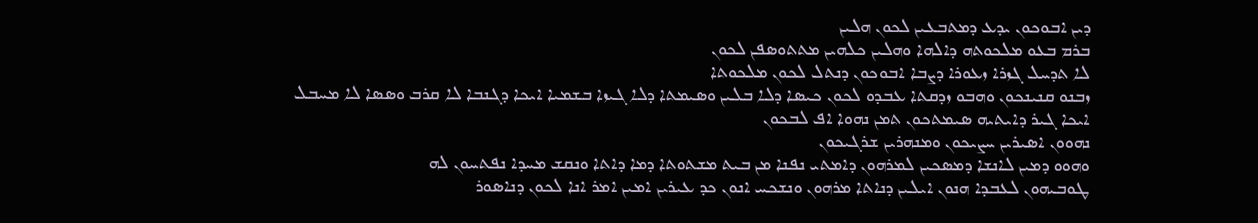ܕܝܢ ܐܒܘܟܘܢ ܝܕܥ ܕܡܬܒܥܝܢ ܠܟܘܢ ܗܠܝܢ
ܒܪܡ ܒܥܘ ܡܠܟܘܬܗ ܕܐܠܗܐ ܘܗܠܝܢ ܟܠܗܝܢ ܡܬܬܘܣܦܢ ܠܟܘܢ
ܠܐ ܬܕܚܠ ܓܙܪܐ ܙܥܘܪܐ ܕܨܒܐ ܐܒܘܟܘܢ ܕܢܬܠ ܠܟܘܢ ܡܠܟܘܬܐ
ܙܒܢܘ ܩܢܝܢܟܘܢ ܘܗܒܘ ܙܕܩܬܐ ܥܒܕܘ ܠܟܘܢ ܟܝܣܐ ܕܠܐ ܒܠܝܢ ܘܣܝܡܬܐ ܕܠܐ ܓܝܙܐ ܒܫܡܝܐ ܐܝܟܐ ܕܓܢܒܐ ܠܐ ܩܪܒ ܘܣܣܐ ܠܐ ܡܚܒܠ
ܐܝܟܐ ܓܝܪ ܕܐܝܬܝܗ ܣܝܡܬܟܘܢ ܬܡܢ ܢܗܘܐ ܐܦ ܠܒܟܘܢ
ܢܗܘܘܢ ܐܣܝܪܝܢ ܚܨܝܟܘܢ ܘܡܢܗܪܝܢ ܫܪܓܝܟܘܢ
ܘܗܘܘ ܕܡܝܢ ܠܐܢܫܐ ܕܡܣܟܝܢ ܠܡܪܗܘܢ ܕܐܡܬܝ ܢܦܢܐ ܡܢ ܒܝܬ ܡܫܬܘܬܐ ܕܡܐ ܕܐܬܐ ܘܢܩܫ ܡܚܕܐ ܢܦܬܚܘܢ ܠܗ
ܛܘܒܝܗܘܢ ܠܥܒܕܐ ܗܢܘܢ ܐܝܠܝܢ ܕܢܐܬܐ ܡܪܗܘܢ ܘܢܫܟܚ ܐܢܘܢ ܟܕ ܥܝܪܝܢ ܐܡܝܢ ܐܡܪ ܐܢܐ ܠܟܘܢ ܕܢܐܣܘܪ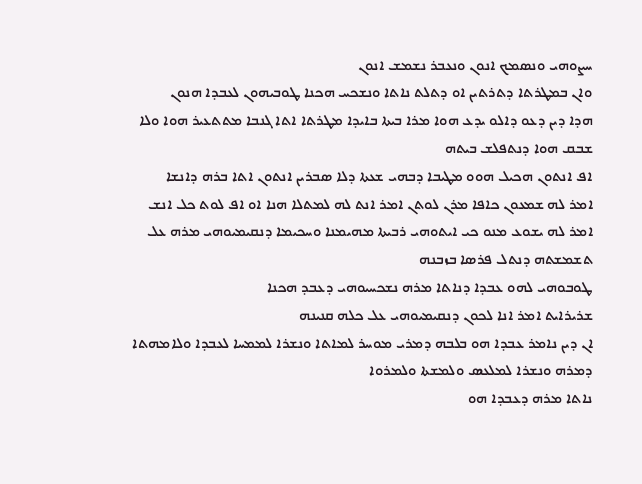ܚܨܘܗܝ ܘܢܣܡܟ ܐܢܘܢ ܘܢܥܒܪ ܢܫܡܫ ܐܢܘܢ
ܘܐܢ ܒܡܛܪܬܐ ܕܬܪܬܝܢ ܐܘ ܕܬܠܬ ܢܐܬܐ ܘܢܫܟܚ ܗܟܢܐ ܛܘܒܝܗܘܢ ܠܥܒܕܐ ܗܢܘܢ
ܗܕܐ ܕܝܢ ܕܥܘ ܕܐܠܘ ܝܕܥ ܗܘܐ ܡܪܐ ܒܝܬܐ ܒܐܝܕܐ ܡܛܪܬܐ ܐܬܐ ܓܢܒܐ ܡܬܬܥܝܪ ܗܘܐ ܘܠܐ ܫܒܩ ܗܘܐ ܕܢܬܦܠܫ ܒܝܬܗ
ܐܦ ܐܢܬܘܢ ܗܟܝܠ ܗܘܘ ܡܛܝܒܐ ܕܒܗܝ ܫܥܬܐ ܕܠܐ ܣܒܪܝܢ ܐܢܬܘܢ ܐܬܐ ܒܪܗ ܕܐܢܫܐ
ܐܡܪ ܠܗ ܫܡܥܘܢ ܟܐܦܐ ܡܪܢ ܠܘܬܢ ܐܡܪ ܐܢܬ ܠܗ ܠܡܬܠܐ ܗܢܐ ܐܘ ܐܦ ܠܘܬ ܟܠ ܐܢܫ
ܐܡܪ ܠܗ ܝܫܘܥ ܡܢܘ ܟܝ ܐܝܬܘܗܝ ܪܒܝܬܐ ܡܗܝܡܢܐ ܘܚܟܝܡܐ ܕܢܩܝܡܝܘܗܝ ܡܪܗ ܥܠ ܬܫܡܫܬܗ ܕܢܬܠ ܦܪܣܐ ܒܙܒܢܗ
ܛܘܒܘܗܝ ܠܗܘ ܥܒܕܐ ܕܢܐܬܐ ܡܪܗ ܢܫܟܚܝܘܗܝ ܕܥܒܕ ܗܟܢܐ
ܫܪܝܪܐܝܬ ܐܡܪ ܐܢܐ ܠܟܘܢ ܕܢܩܝܡܝܘܗܝ ܥܠ ܟܠܗ ܩܢܝܢܗ
ܐܢ ܕܝܢ ܢܐܡܪ ܥܒܕܐ ܗܘ ܒܠܒܗ ܕܡܪܝ ܡܘܚܪ ܠܡܐܬܐ ܘܢܫܪܐ ܠܡܡܚܐ ܠܥܒܕܐ ܘܠܐܡܗܬܐ ܕܡܪܗ ܘܢܫܪܐ ܠܡܠܥܣ ܘܠܡܫܬܐ ܘܠܡܪܘܐ
ܢܐܬܐ ܡܪܗ ܕܥܒܕܐ ܗܘ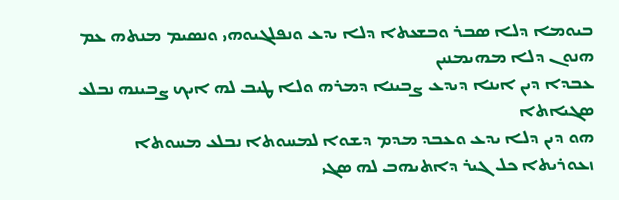ܒܝܘܡܐ ܕܠܐ ܣܒܪ ܘܒܫܥܬܐ ܕܠܐ ܝܕܥ ܘܢܦܠܓܝܘܗܝ ܘܢܣܝܡ ܡܢܬܗ ܥܡ ܗܢܘܢ ܕܠܐ ܡܗܝܡܢܝܢ
ܥܒܕܐ ܕܝܢ ܐܝܢܐ ܕܝܕܥ ܨܒܝܢܐ ܕܡܪܗ ܘܠܐ ܛܝܒ ܠܗ ܐܝܟ ܨܒܝܢܗ ܢܒܠܥ ܣܓܝܐܬܐ
ܗܘ ܕܝܢ ܕܠܐ ܝܕܥ ܘܥܒܕ ܡܕܡ ܕܫܘܐ ܠܡܚܘܬܐ ܢܒܠܥ ܡܚܘܬܐ ܙܥܘܪܝܬܐ ܟܠ ܓܝܪ ܕܐܬܝܗܒ ܠܗ ܣܓܝ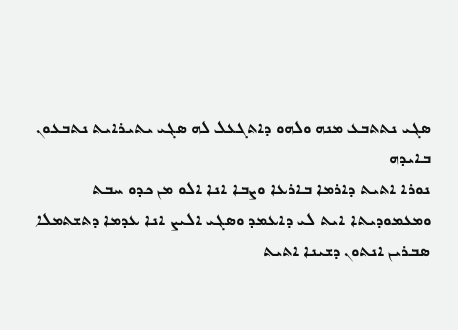ܣܓܝ ܢܬܬܒܥ ܡܢܗ ܘܠܗܘ ܕܐܬܓܥܠ ܠܗ ܣܓܝ ܝܬܝܪܐܝܬ ܢܬܒܥܘܢ ܒܐܝܕܗ
ܢܘܪܐ ܐܬܝܬ ܕܐܪܡܐ ܒܐܪܥܐ ܘܨܒܐ ܐܢܐ ܐܠܘ ܡܢ ܟܕܘ ܚܒܬ
ܘܡܥܡܘܕܝܬܐ ܐܝܬ ܠܝ ܕܐܥܡܕ ܘܣܓܝ ܐܠܝܨ ܐܢܐ ܥܕܡܐ ܕܬܫܬܡܠܐ
ܣܒܪܝܢ ܐܢܬܘܢ ܕܫܝܢܐ ܐܬܝܬ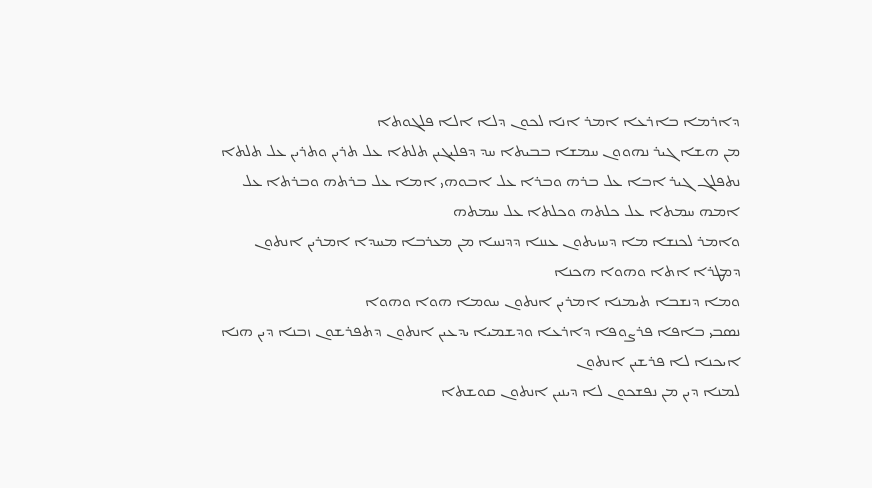ܕܐܪܡܐ ܒܐܪܥܐ ܐܡܪ ܐܢܐ ܠܟܘܢ ܕܠܐ ܐܠܐ ܦܠܓܘܬܐ
ܡܢ ܗܫܐ ܓܝܪ ܢܗܘܘܢ ܚܡܫܐ ܒܒܝܬܐ ܚܕ ܕܦܠܝܓܝܢ ܬܠܬܐ ܥܠ ܬܪܝܢ ܘܬܪܝܢ ܥܠ ܬܠܬܐ
ܢܬܦܠܓ ܓܝܪ ܐܒܐ ܥܠ ܒܪܗ ܘܒܪܐ ܥܠ ܐܒܘܗܝ ܐܡܐ ܥܠ ܒܪܬܗ ܘܒܪܬܐ ܥܠ ܐܡܗ ܚܡܬܐ ܥܠ ܟܠܬܗ ܘܟܠܬܐ ܥܠ ܚܡܬܗ
ܘܐܡܪ ܠܟܢܫܐ ܡܐ ܕܚܙܝܬܘܢ ܥܢܢܐ ܕܕܢܚܐ ܡܢ ܡܥܪܒܐ ܡܚܕܐ ܐܡܪܝܢ ܐܢܬܘܢ ܕܡܛܪܐ ܐܬܐ ܘܗܘܐ ܗܟܢܐ
ܘܡܐ ܕܢܫܒܐ ܬܝܡܢܐ ܐܡܪܝܢ ܐܢܬܘܢ ܚܘܡܐ ܗܘܐ ܘܗܘܐ
ܢܣܒܝ ܒܐܦܐ ܦܪܨܘܦܐ ܕܐܪܥܐ ܘܕܫܡܝܐ ܝܕܥܝܢ ܐܢܬܘܢ ܕܬܦܪܫܘܢ ܙܒܢܐ ܕܝܢ ܗܢܐ ܐܝܟܢܐ ܠܐ ܦܪܫܝܢ ܐܢܬܘܢ
ܠܡܢܐ ܕܝܢ ܡܢ ܢܦܫܟܘܢ ܠܐ ܕܝܢܝܢ ܐܢܬܘܢ ܩܘܫܬܐ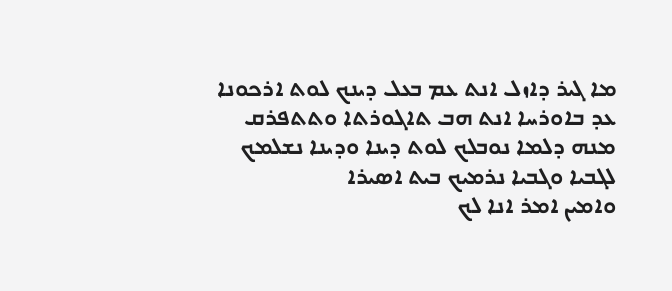ܡܐ ܓܝܪ ܕܐܙܠ ܐܢܬ ܥܡ ܒܥܠ ܕܝܢܟ ܠܘܬ ܐܪܟܘܢܐ ܥܕ ܒܐܘܪܚܐ ܐܢܬ ܗܒ ܬܐܓܘܪܬܐ ܘܬܬܦܪܩ ܡܢܗ ܕܠܡܐ ܢܘܒܠܟ ܠܘܬ ܕܝܢܐ ܘܕܝܢܐ ܢܫܠܡܟ ܠܓܒܝܐ ܘܓܒܝܐ ܢܪܡܝܟ ܒܝܬ ܐܣܝܪܐ
ܘܐܡܝܢ ܐܡܪ ܐܢܐ ܠܟ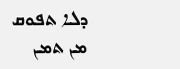ܕܠܐ ܬܦܘܩ ܡܢ ܬܡܢ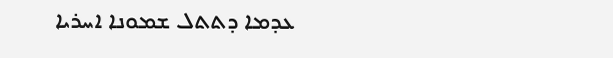ܥܕܡܐ ܕܬܬܠ ܫܡܘܢܐ ܐܚܪܝܐ